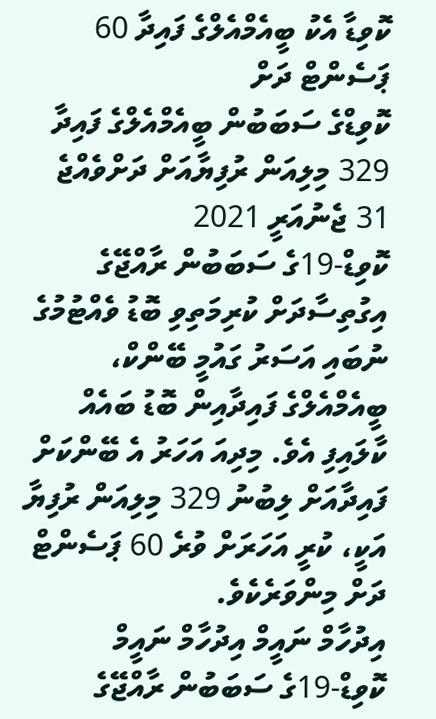ކޮވިޑާ އެކު ބީއެމްއެލްގެ ފައިދާ 60 ޕަސެންޓް ދަށް
ކޮވިޑްގެ ސަބަބުން ބީއެމްއެލްގެ ފައިދާ 329 މިލިއަން ރުފިޔާއަށް ދަށްވެއްޖެ
31 ޖެނުއަރީ 2021
ކޮވިޑް-19ގެ ސަބަބުން ރާއްޖޭގެ އިގުތިސާދަށް ކުރިމަތިވި ބޮޑު ވެއްޓުމުގެ ނުބައި އަސަރު ގައުމީ ބޭންކް، ބީއެމްއެލްގެ ފައިދާއިން ބޮޑު ބައެއް ކާލައިފި އެވެ. މިދިއަ އަހަރު އެ ބޭންކަށް ފައިދާއަށް ލިބުނު 329 މިލިއަން ރުފިޔާ އަކީ، ކުރީ އަހަރަށް ވުރެ 60 ޕަސެންޓް ދަށް މިންވަރެކެވެ.
އިދުހާމް ނައީމް އިދުހާމް ނައީމް
ކޮވިޑް-19ގެ ސަބަބުން ރާއްޖޭގެ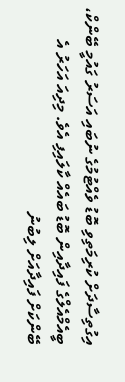އިގުތިސާދަށް ކުރިމަތިވި ބޮޑު ވެއްޓުމުގެ ނުބައި އަސަރު ގައުމީ ބޭންކް، ބީއެމްއެލްގެ ފައިދާއިން ބޮޑު ބައެއް ކާލައިފި އެވެ. މިދިއަ އަހަރު އެ ބޭންކަށް ފައިދާއަށް ލިބުނު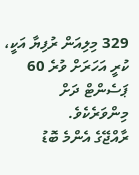329 މިލިއަން ރުފިޔާ އަކީ، ކުރީ އަހަރަށް ވުރެ 60 ޕަސެންޓް ދަށް މިންވަރެކެވެ.
ރާއްޖޭގެ އެންމެ ބޮޑު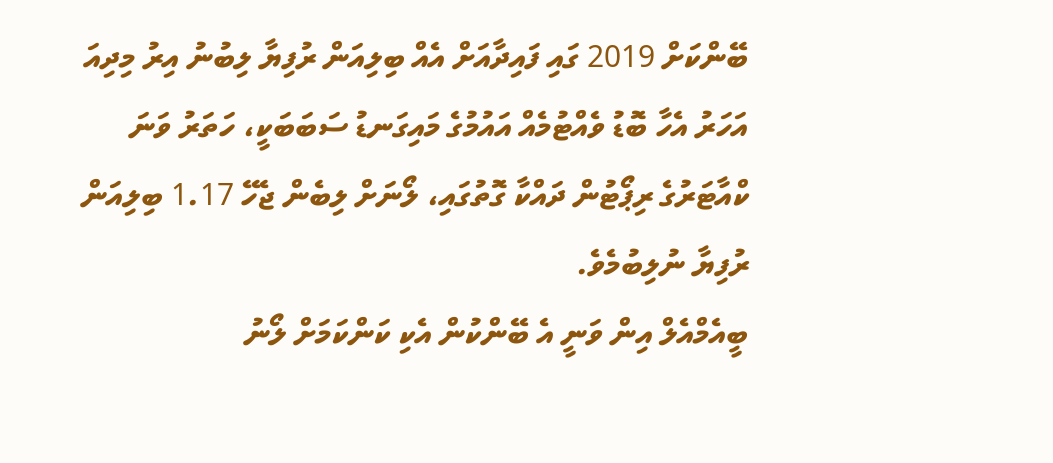ބޭންކަށް 2019 ގައި ފައިދާއަށް އެއް ބިލިއަން ރުފިޔާ ލިބުނު އިރު މިދިއަ އަހަރު އެހާ ބޮޑު ވެއްޓުމެއް އައުމުގެ މައިގަނޑު ސަބަބަކީ، ހަތަރު ވަނަ ކްއާޓަރުގެ ރިޕޯޓުން ދައްކާ ގޮތުގައި، ލޯނަށް ލިބެން ޖެހޭ 1.17 ބިލިއަން ރުފިޔާ ނުލިބުމެވެ.
ބީއެމްއެލް އިން ވަނީ އެ ބޭންކުން އެކި ކަންކަމަށް ލޯނު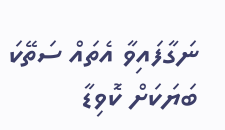ނަގާފައިވާ އެތައް ސަތޭކަ ބަޔަކަށް ކޮވިޑާ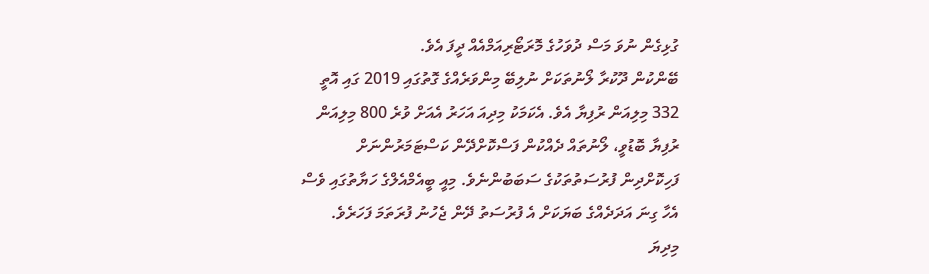ގުޅިގެން ނުވަ މަސް ދުވަހުގެ މޮރަޓޯރިއަމްއެއް ދީފަ އެވެ.
ބޭންކުން ދޫކުރާ ލޯނުތަކަށް ނުލިބޭ މިންވަރެއްގެ ގޮތުގައި 2019 ގައި އޮތީ 332 މިލިއަން ރުފިޔާ އެވެ. އެކަމަކު މިދިއަ އަހަރު އެއަށް ވުރެ 800 މިލިއަން ރުފިޔާ ބޮޑުވީ، ލޯނުތައް ދެއްކުން ފަސްކޮށްދޭން ކަސްޓަމަރުންނަށް ފަހިކޮށްދިން ފުރުސަތުތަކުގެ ސަބަބުންނެވެ. މިއީ ބީއެމްއެލްގެ ހަޔާތުގައި ވެސް އެހާ ގިނަ އަދަދެއްގެ ބަޔަކަށް އެ ފުރުސަތު ދޭން ޖެހުނު ފުރަތަމަ ފަހަރެވެ.
މިދިޔަ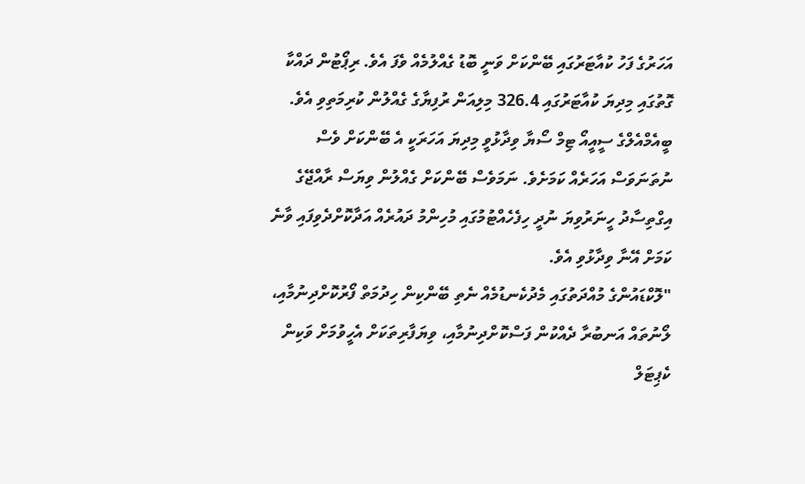އަހަރުގެ ފަހު ކުއާޓަރުގައި ބޭންކަށް ވަނީ ބޮޑު ގެއްލުމެއް ވެފަ އެވެ. ރިޕޯޓުން ދައްކާ ގޮތުގައި މިދިޔަ ކުއާޓަރުގައި 326.4 މިލިއަން ރުފިޔާގެ ގެއްލުން ކުރިމަތިވި އެވެ.
ބީއެމްއެލްގެ ސީއީއޯ ޓިމް ސޯޔާ ވިދާޅުވީ މިދިޔަ އަހަރަކީ އެ ބޭންކަށް ވެސް ނުތަނަވަސް އަހަރެއް ކަމަށެވެ. ނަމަވެސް ބޭންކަށް ގެއްލުން ވިޔަސް ރާއްޖޭގެ އިގްތިސާދު ހީނަރުވިޔަ ނުދީ ހިފެހެއްޓުމުގައި މުހިންމު ދައުރެއް އަދާކޮށްދެވިފައި ވާނެ ކަމަށް އޭނާ ވިދާޅުވި އެވެ.
"ލޮކްޑައުންގެ މުއްދަތުގައި މެދުކެނޑުމެއް ނެތި ބޭންކިން ހިދުމަތް ފޯރުކޮށްދިނުމާއި، ލޯނުތައް އަނބުރާ ދެއްކުން ފަސްކޮށްދިނުމާއި، ވިޔަފާރިތަކަށް އެހީވުމަށް ވަކިން ކެޕިޓަލް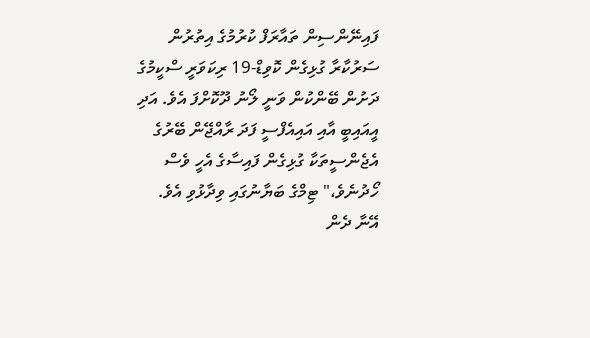ފައިނޭންސިން ތައާރަފް ކުރުމުގެ އިތުރުން ސަރުކާރާ ގުޅިގެން ކޮވިޑް-19 ރިކަވަރީ ސްކީމުގެ ދަށުން ބޭންކުން ވަނީ ލޯނު ދޫކޮށްފަ އެވެ. އަދި އީއައިބީ އާއި އައިއެފްސީ ފަދަ ރާއްޖޭން ބޭރުގެ އެޖެންސީތަކާ ގުޅިގެން ފައިސާގެ އެހީ ވެސް ހޯދުނެވެ،" ޓިމްގެ ބަޔާނުގައި ވިދާޅުވި އެވެ.
އޭނާ ދެން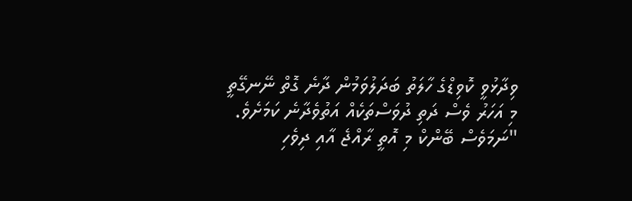ވިދާޅުވީ ކޮވިޑްގެ ހާލަތު ބަދަލުވަމުން ދާނެ ގޮތް ނޭނގޭތީ މި އަހަރު ވެސް ދަތި ދުވަސްތަކެއް އަތުވެދާނެ ކަމަށެވެ.
"ނަމަވެސް ބޭންކް މި އޮތީ ރާއްޖެ އާއި ދިވެހި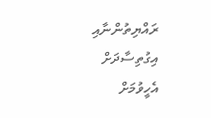ރައްޔިތުންނާއި އިގުތިސާދަށް އެހީވުމަށް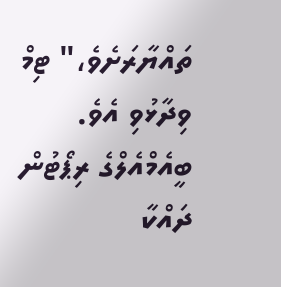ތައްޔާރަށެވެ،" ޓިމް ވިދާޅުވި އެވެ.
ބީއެމްއެލްގެ ރިޕޯޓުން ދައްކާ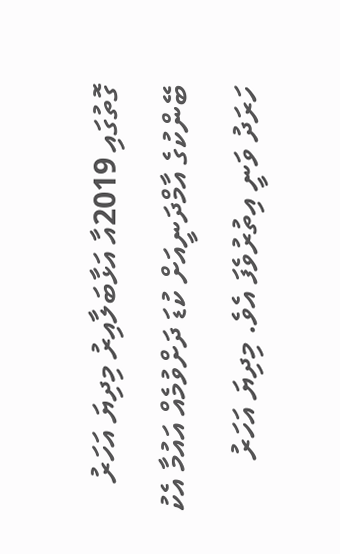ގޮތުގައި 2019އާ އަޅާބަލާއިރު މިދިޔަ އަހަރު ބޭންކުގެ އާމްދަނީއަށް ކުޑަ ދަށްވުމެއް އައުމާ އެކު ހަރަދު ވަނީ އިތުރުވެފަ އެވެ. މިދިޔަ އަހަރު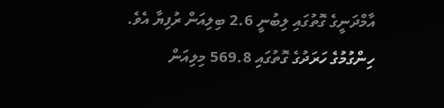އާމްދަނީގެ ގޮތުގައި ލިބުނީ 2.6 ބިލިއަން ރުފިޔާ އެވެ. ހިންގުމުގެ ހަރަދުގެ ގޮތުގައި 569.8 މިލިއަން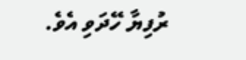ރުފިޔާ ހޭދަވި އެވެ.